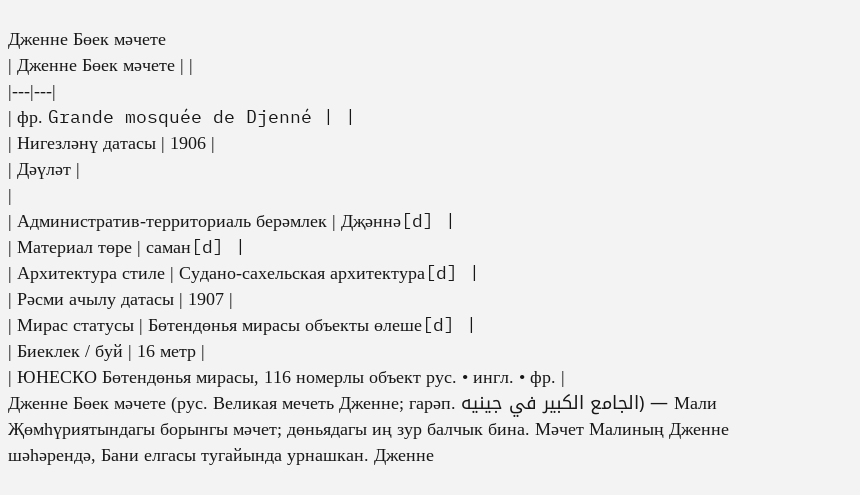Дженне Бөек мәчете
| Дженне Бөек мәчете | |
|---|---|
| фр. Grande mosquée de Djenné | |
| Нигезләнү датасы | 1906 |
| Дәүләт |
|
| Административ-территориаль берәмлек | Дҗәннә[d] |
| Материал төре | саман[d] |
| Архитектура стиле | Судано-сахельская архитектура[d] |
| Рәсми ачылу датасы | 1907 |
| Мирас статусы | Бөтендөнья мирасы объекты өлеше[d] |
| Биеклек / буй | 16 метр |
| ЮНЕСКО Бөтендөнья мирасы, 116 номерлы объект рус. • ингл. • фр. |
Дженне Бөек мәчете (рус. Великая мечеть Дженне; гарәп. الجامع الكبير في جينيه) — Мали Җөмһүриятындагы борынгы мәчет; дөньядагы иң зур балчык бина. Мәчет Малиның Дженне шәһәрендә, Бани елгасы тугайында урнашкан. Дженне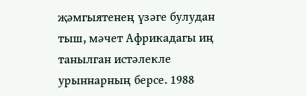җәмгыятенең үзәге булудан тыш, мәчет Африкадагы иң танылган истәлекле урыннарның берсе. 1988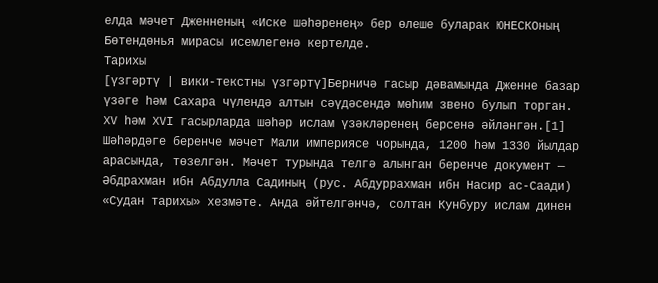елда мәчет Дженненың «Иске шәһәренең» бер өлеше буларак ЮНЕСКОның Бөтендөнья мирасы исемлегенә кертелде.
Тарихы
[үзгәртү | вики-текстны үзгәртү]Берничә гасыр дәвамында Дженне базар үзәге һәм Сахара чүлендә алтын сәүдәсендә мөһим звено булып торган. XV һәм XVI гасырларда шәһәр ислам үзәкләренең берсенә әйләнгән.[1]
Шәһәрдәге беренче мәчет Мали империясе чорында, 1200 һәм 1330 йылдар арасында, төзелгән. Мәчет турында телгә алынган беренче документ — Әбдрахман ибн Абдулла Садиның (рус. Абдуррахман ибн Насир ас-Саади) «Судан тарихы» хезмәте. Анда әйтелгәнчә, солтан Кунбуру ислам динен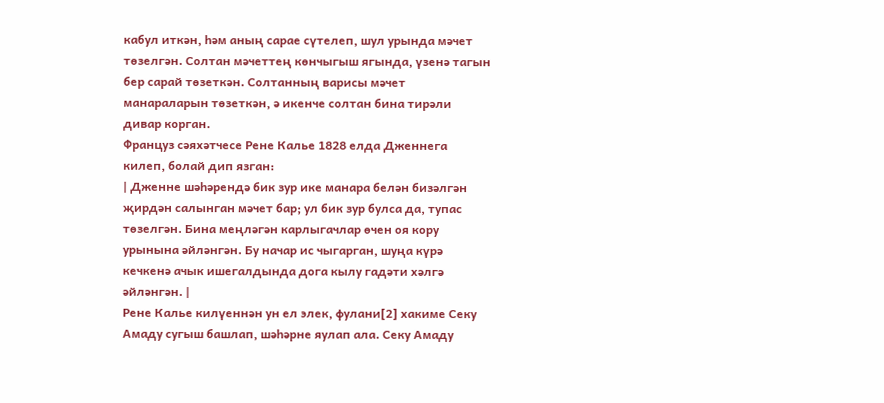кабул иткән, һәм аның сарае сүтелеп, шул урында мәчет төзелгән. Солтан мәчеттең көнчыгыш ягында, үзенә тагын бер сарай төзеткән. Солтанның варисы мәчет манараларын төзеткән, ә икенче солтан бина тирәли дивар корган.
Француз сәяхәтчесе Рене Калье 1828 елда Дженнега килеп, болай дип язган:
| Дженне шәһәрендә бик зур ике манара белән бизәлгән җирдән салынган мәчет бар; ул бик зур булса да, тупас төзелгән. Бина меңләгән карлыгачлар өчен оя кору урынына әйләнгән. Бу начар ис чыгарган, шуңа күрә кечкенә ачык ишегалдында дога кылу гадәти хәлгә әйләнгән. |
Рене Калье килүеннән ун ел элек, фулани[2] хакиме Секу Амаду сугыш башлап, шәһәрне яулап ала. Секу Амаду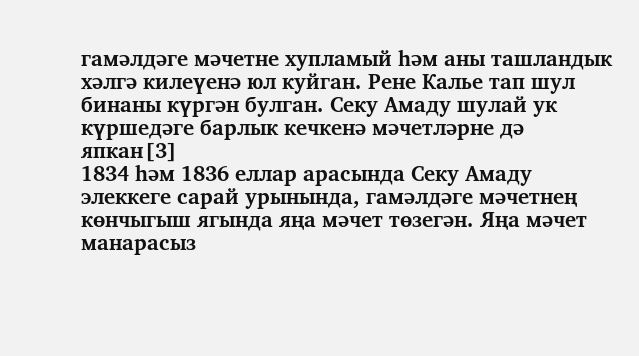гамәлдәге мәчетне хупламый һәм аны ташландык хәлгә килеүенә юл куйган. Рене Калье тап шул бинаны күргән булган. Секу Амаду шулай ук күршедәге барлык кечкенә мәчетләрне дә япкан[3]
1834 һәм 1836 еллар арасында Секу Амаду элеккеге сарай урынында, гамәлдәге мәчетнең көнчыгыш ягында яңа мәчет төзегән. Яңа мәчет манарасыз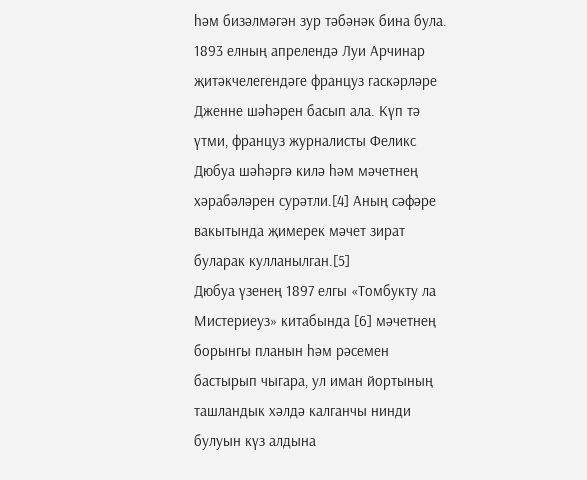һәм бизәлмәгән зур тәбәнәк бина була.
1893 елның апрелендә Луи Арчинар җитәкчелегендәге француз гаскәрләре Дженне шәһәрен басып ала. Күп тә үтми, француз журналисты Феликс Дюбуа шәһәргә килә һәм мәчетнең хәрабәләрен сурәтли.[4] Аның сәфәре вакытында җимерек мәчет зират буларак кулланылган.[5]
Дюбуа үзенең 1897 елгы «Томбукту ла Мистериеуз» китабында [6] мәчетнең борынгы планын һәм рәсемен бастырып чыгара, ул иман йортының ташландык хәлдә калганчы нинди булуын күз алдына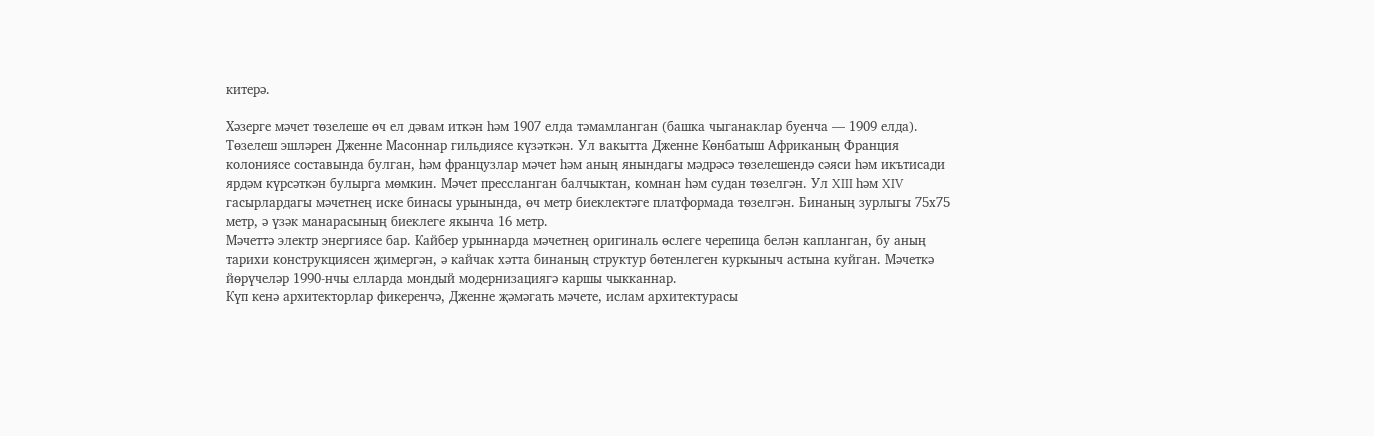китерә.

Хәзерге мәчет төзелеше өч ел дәвам иткән һәм 1907 елда тәмамланган (башка чыганаклар буенча — 1909 елда). Төзелеш эшләрен Дженне Масоннар гильдиясе күзәткән. Ул вакытта Дженне Көнбатыш Африканың Франция колониясе составында булган, һәм французлар мәчет һәм аның янындагы мәдрәсә төзелешендә сәяси һәм икътисади ярдәм күрсәткән булырга мөмкин. Мәчет прессланган балчыктан, комнан һәм судан төзелгән. Ул XIII һәм XIV гасырлардагы мәчетнең иске бинасы урынында, өч метр биеклектәге платформада төзелгән. Бинаның зурлыгы 75х75 метр, ә үзәк манарасының биеклеге якынча 16 метр.
Мәчеттә электр энергиясе бар. Кайбер урыннарда мәчетнең оригиналь өслеге черепица белән капланган, бу аның тарихи конструкциясен җимергән, ә кайчак хәтта бинаның структур бөтенлеген куркыныч астына куйган. Мәчеткә йөрүчеләр 1990-нчы елларда мондый модернизациягә каршы чыкканнар.
Күп кенә архитекторлар фикеренчә, Дженне җәмәгать мәчете, ислам архитектурасы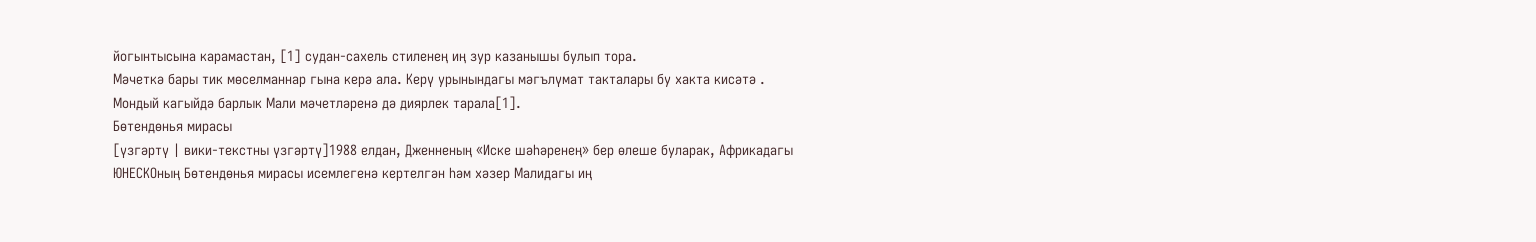йогынтысына карамастан, [1] судан-сахель стиленең иң зур казанышы булып тора.
Мәчеткә бары тик мөселманнар гына керә ала. Керү урынындагы мәгълүмат такталары бу хакта кисәтә . Мондый кагыйдә барлык Мали мәчетләренә дә диярлек тарала[1].
Бөтендөнья мирасы
[үзгәртү | вики-текстны үзгәртү]1988 елдан, Дженненың «Иске шәһәренең» бер өлеше буларак, Африкадагы ЮНЕСКОның Бөтендөнья мирасы исемлегенә кертелгән һәм хәзер Малидагы иң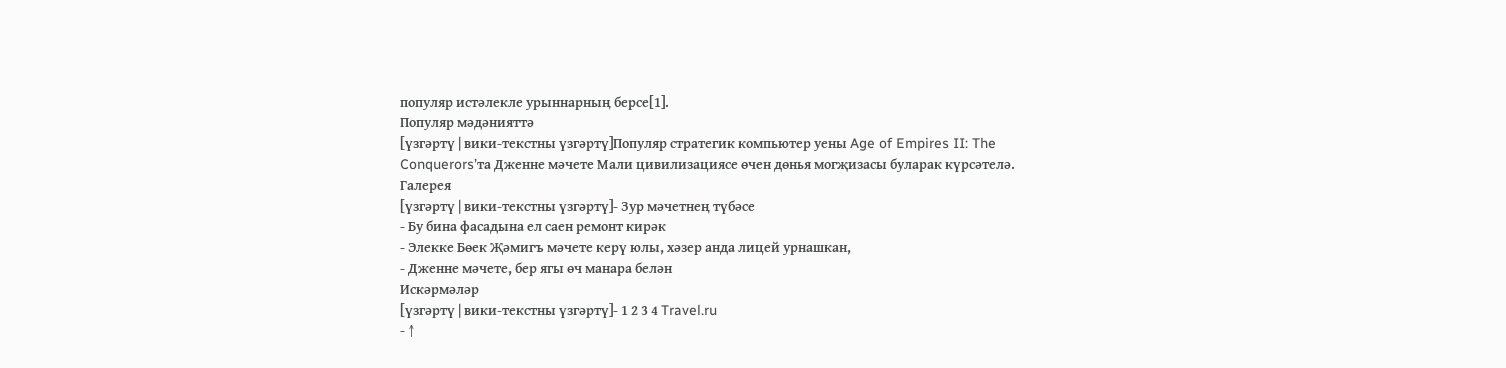популяр истәлекле урыннарның берсе[1].
Популяр мәдәнияттә
[үзгәртү | вики-текстны үзгәртү]Популяр стратегик компьютер уены Age of Empires II: The Conquerors’та Дженне мәчете Мали цивилизациясе өчен дөнья могҗизасы буларак күрсәтелә.
Галерея
[үзгәртү | вики-текстны үзгәртү]- Зур мәчетнең түбәсе
- Бу бина фасадына ел саен ремонт кирәк
- Элекке Бөек Җәмигъ мәчете керү юлы, хәзер анда лицей урнашкан,
- Дженне мәчете, бер ягы өч манара белән
Искәрмәләр
[үзгәртү | вики-текстны үзгәртү]- 1 2 3 4 Travel.ru
- ↑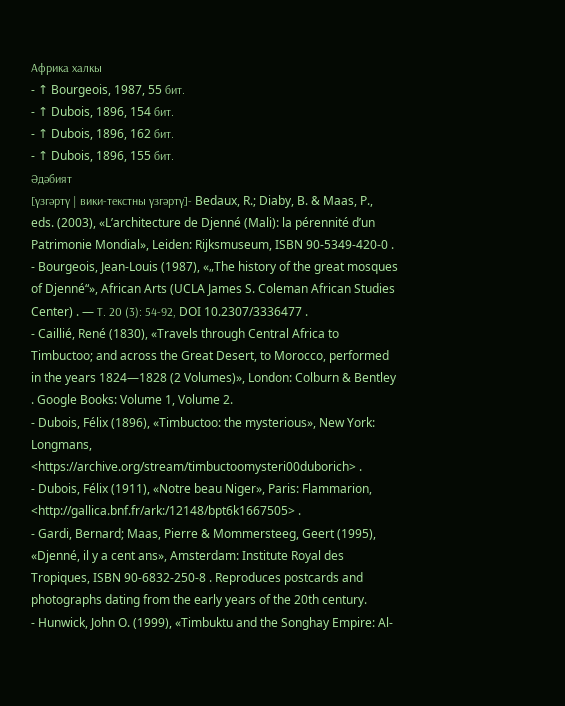Африка халкы
- ↑ Bourgeois, 1987, 55 бит.
- ↑ Dubois, 1896, 154 бит.
- ↑ Dubois, 1896, 162 бит.
- ↑ Dubois, 1896, 155 бит.
Әдәбият
[үзгәртү | вики-текстны үзгәртү]- Bedaux, R.; Diaby, B. & Maas, P., eds. (2003), «L’architecture de Djenné (Mali): la pérennité d’un Patrimonie Mondial», Leiden: Rijksmuseum, ISBN 90-5349-420-0 .
- Bourgeois, Jean-Louis (1987), «„The history of the great mosques of Djenné“», African Arts (UCLA James S. Coleman African Studies Center) . — Т. 20 (3): 54-92, DOI 10.2307/3336477 .
- Caillié, René (1830), «Travels through Central Africa to Timbuctoo; and across the Great Desert, to Morocco, performed in the years 1824—1828 (2 Volumes)», London: Colburn & Bentley . Google Books: Volume 1, Volume 2.
- Dubois, Félix (1896), «Timbuctoo: the mysterious», New York: Longmans, <https://archive.org/stream/timbuctoomysteri00duborich> .
- Dubois, Félix (1911), «Notre beau Niger», Paris: Flammarion, <http://gallica.bnf.fr/ark:/12148/bpt6k1667505> .
- Gardi, Bernard; Maas, Pierre & Mommersteeg, Geert (1995), «Djenné, il y a cent ans», Amsterdam: Institute Royal des Tropiques, ISBN 90-6832-250-8 . Reproduces postcards and photographs dating from the early years of the 20th century.
- Hunwick, John O. (1999), «Timbuktu and the Songhay Empire: Al-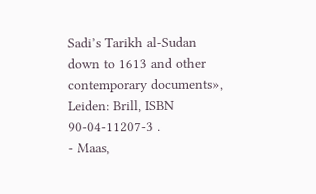Sadi’s Tarikh al-Sudan down to 1613 and other contemporary documents», Leiden: Brill, ISBN 90-04-11207-3 .
- Maas,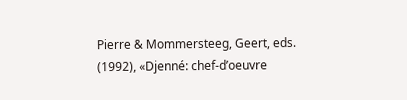Pierre & Mommersteeg, Geert, eds. (1992), «Djenné: chef-d’oeuvre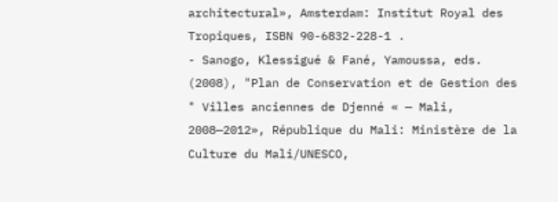architectural», Amsterdam: Institut Royal des Tropiques, ISBN 90-6832-228-1 .
- Sanogo, Klessigué & Fané, Yamoussa, eds. (2008), "Plan de Conservation et de Gestion des " Villes anciennes de Djenné « — Mali, 2008—2012», République du Mali: Ministère de la Culture du Mali/UNESCO,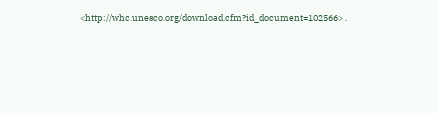<http://whc.unesco.org/download.cfm?id_document=102566> .